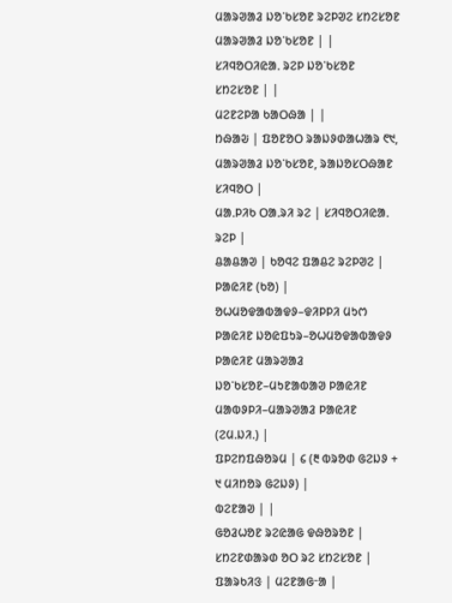ᱢᱟᱨᱣᱟᱲ ᱡᱚᱸᱠᱥᱚᱱ ᱨᱮᱞᱣᱮ ᱥᱴᱮᱥᱚᱱ
ᱢᱟᱨᱣᱟᱲ ᱡᱚᱸᱠᱥᱚᱱ | |
ᱥᱤᱧᱚᱛᱤᱭᱟᱹ ᱨᱮᱞ ᱡᱚᱸᱠᱥᱚᱱ ᱥᱴᱮᱥᱚᱱ | |
ᱢᱮᱱᱮᱞᱟ ᱠᱟᱛᱷᱟ | |
ᱴᱷᱟᱶ | ᱯᱚᱱᱚᱛ ᱨᱟᱡᱽᱰᱟᱦᱟᱨ ᱖᱑, ᱢᱟᱨᱣᱟᱲ ᱡᱚᱸᱠᱥᱚᱱ, ᱨᱟᱡᱚᱥᱛᱷᱟᱱ ᱥᱤᱧᱚᱛ |
ᱢᱟᱹᱞᱤᱠ ᱛᱟᱹᱨᱤ ᱨᱮ | ᱥᱤᱧᱚᱛᱤᱭᱟᱹ ᱨᱮᱞ |
ᱪᱟᱪᱟᱣ | ᱠᱚᱧᱮ ᱯᱟᱪᱮ ᱨᱮᱞᱣᱮ |
ᱞᱟᱭᱤᱱ (ᱠᱚ) | ᱚᱦᱢᱚᱫᱟᱵᱟᱫᱽ–ᱫᱤᱞᱞᱤ ᱢᱩᱬ ᱞᱟᱭᱤᱱ ᱡᱚᱭᱯᱩᱨ–ᱚᱦᱢᱚᱫᱟᱵᱟᱫᱽ ᱞᱟᱭᱤᱱ ᱢᱟᱨᱣᱟᱲ ᱡᱚᱸᱠᱥᱚᱱ–ᱢᱩᱱᱟᱵᱟᱣ ᱞᱟᱭᱤᱱ ᱢᱟᱵᱽᱞᱤ–ᱢᱟᱨᱣᱟᱲ ᱞᱟᱭᱤᱱ (ᱮᱢ.ᱡᱤ.) |
ᱯᱞᱮᱴᱯᱷᱚᱨᱢ | ᱔ (᱓ ᱵᱨᱚᱰ ᱜᱮᱡᱽ + ᱑ ᱢᱤᱴᱚᱨ ᱜᱮᱡᱽ) |
ᱵᱮᱱᱟᱣ | |
ᱜᱚᱲᱦᱚᱱ ᱨᱮᱭᱟᱜ ᱫᱷᱚᱨᱚᱱ | ᱥᱴᱮᱱᱰᱟᱨᱰ ᱚᱛ ᱨᱮ ᱥᱴᱮᱥᱚᱱ |
ᱯᱟᱨᱠᱤᱝ | ᱢᱮᱱᱟᱜᱼᱟ |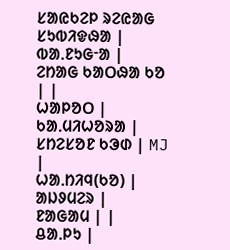ᱥᱟᱭᱠᱮᱞ ᱨᱮᱭᱟᱜ ᱥᱩᱵᱤᱫᱷᱟ | ᱵᱟᱹᱱᱩᱜᱼᱟ |
ᱮᱴᱟᱜ ᱠᱟᱛᱷᱟ ᱠᱚ | |
ᱦᱟᱞᱚᱛ | ᱠᱟᱹᱢᱤᱦᱚᱨᱟ |
ᱥᱴᱮᱥᱚᱱ ᱠᱳᱰ | MJ |
ᱦᱟᱹᱴᱤᱧ(ᱠᱚ) | ᱟᱡᱽᱢᱮᱨ |
ᱱᱟᱜᱟᱢ | |
ᱪᱟᱹᱞᱩ |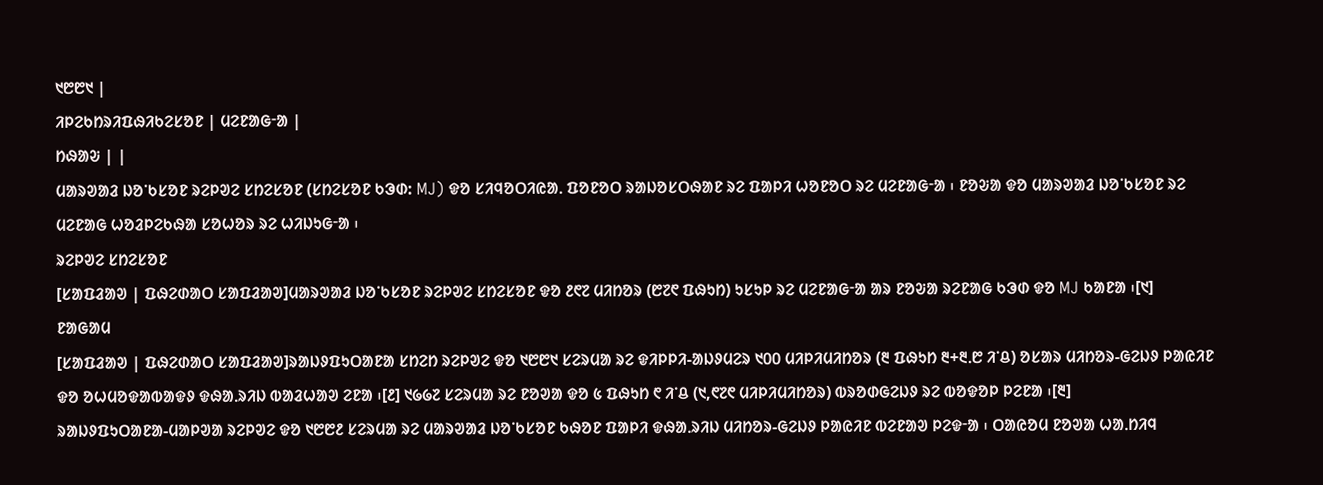᱑᱘᱘᱑ |
ᱤᱞᱮᱠᱴᱨᱤᱯᱷᱤᱠᱮᱥᱚᱱ | ᱢᱮᱱᱟᱜᱼᱟ |
ᱴᱷᱟᱶ | |
ᱢᱟᱨᱣᱟᱲ ᱡᱚᱸᱠᱥᱚᱱ ᱨᱮᱞᱣᱮ ᱥᱴᱮᱥᱚᱱ (ᱥᱴᱮᱥᱚᱱ ᱠᱳᱰ: MJ) ᱫᱚ ᱥᱤᱧᱚᱛᱤᱭᱟᱹ ᱯᱚᱱᱚᱛ ᱨᱟᱡᱚᱥᱛᱷᱟᱱ ᱨᱮ ᱯᱟᱞᱤ ᱦᱚᱱᱚᱛ ᱨᱮ ᱢᱮᱱᱟᱜᱼᱟ ᱾ ᱱᱚᱶᱟ ᱫᱚ ᱢᱟᱨᱣᱟᱲ ᱡᱚᱸᱠᱥᱚᱱ ᱨᱮ ᱢᱮᱱᱟᱜ ᱦᱚᱲᱞᱮᱠᱷᱟ ᱥᱚᱦᱚᱨ ᱨᱮ ᱦᱤᱡᱩᱜᱼᱟ ᱾
ᱨᱮᱞᱣᱮ ᱥᱴᱮᱥᱚᱱ
[ᱥᱟᱯᱲᱟᱣ | ᱯᱷᱮᱰᱟᱛ ᱥᱟᱯᱲᱟᱣ]ᱢᱟᱨᱣᱟᱲ ᱡᱚᱸᱠᱥᱚᱱ ᱨᱮᱞᱣᱮ ᱥᱴᱮᱥᱚᱱ ᱫᱚ ᱒᱖᱗ ᱢᱤᱴᱚᱨ (᱘᱗᱖ ᱯᱷᱩᱴ) ᱩᱥᱩᱞ ᱨᱮ ᱢᱮᱱᱟᱜᱼᱟ ᱟᱨ ᱱᱚᱶᱟ ᱨᱮᱱᱟᱜ ᱠᱳᱰ ᱫᱚ MJ ᱠᱟᱱᱟ ᱾[᱑]
ᱱᱟᱜᱟᱢ
[ᱥᱟᱯᱲᱟᱣ | ᱯᱷᱮᱰᱟᱛ ᱥᱟᱯᱲᱟᱣ]ᱨᱟᱡᱽᱯᱩᱛᱟᱱᱟ ᱥᱴᱮᱴ ᱨᱮᱞᱣᱮ ᱫᱚ ᱑᱘᱘᱑ ᱥᱮᱨᱢᱟ ᱨᱮ ᱫᱤᱞᱞᱤ-ᱟᱡᱽᱢᱮᱨ ᱑᱐᱐ ᱢᱤᱞᱤᱢᱤᱴᱚᱨ (᱓ ᱯᱷᱩᱴ ᱓+᱓ᱹ᱘ ᱤᱸᱪ) ᱚᱥᱟᱨ ᱢᱤᱴᱚᱨ-ᱜᱮᱡᱽ ᱞᱟᱭᱤᱱ ᱫᱚ ᱚᱦᱢᱚᱫᱟᱵᱟᱫᱽ ᱫᱷᱟᱹᱨᱤᱡ ᱵᱟᱲᱦᱟᱣ ᱮᱱᱟ ᱾[᱒] ᱑᱙᱙᱗ ᱥᱮᱨᱢᱟ ᱨᱮ ᱱᱚᱣᱟ ᱫᱚ ᱕ ᱯᱷᱩᱴ ᱖ ᱤᱸᱪ (᱑,᱖᱗᱖ ᱢᱤᱞᱤᱢᱤᱴᱚᱨ) ᱵᱨᱚᱰᱜᱮᱡᱽ ᱨᱮ ᱵᱚᱫᱚᱞ ᱞᱮᱱᱟ ᱾[᱓]
ᱨᱟᱡᱽᱯᱩᱛᱟᱱᱟ-ᱢᱟᱞᱣᱟ ᱨᱮᱞᱣᱮ ᱫᱚ ᱑᱘᱘᱒ ᱥᱮᱨᱢᱟ ᱨᱮ ᱢᱟᱨᱣᱟᱲ ᱡᱚᱸᱠᱥᱚᱱ ᱠᱷᱚᱱ ᱯᱟᱞᱤ ᱫᱷᱟᱹᱨᱤᱡ ᱢᱤᱴᱚᱨ-ᱜᱮᱡᱽ ᱞᱟᱭᱤᱱ ᱵᱮᱱᱟᱣ ᱞᱮᱫᱼᱟ ᱾ ᱛᱟᱭᱚᱢ ᱱᱚᱣᱟ ᱦᱟᱹᱴᱤᱧ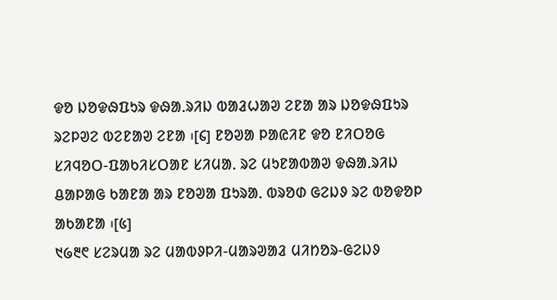ᱫᱚ ᱡᱚᱫᱷᱯᱩᱨ ᱫᱷᱟᱹᱨᱤᱡ ᱵᱟᱲᱦᱟᱣ ᱮᱱᱟ ᱟᱨ ᱡᱚᱫᱷᱯᱩᱨ ᱨᱮᱞᱣᱮ ᱵᱮᱱᱟᱣ ᱮᱱᱟ ᱾[᱔] ᱱᱚᱣᱟ ᱞᱟᱭᱤᱱ ᱫᱚ ᱱᱤᱛᱚᱜ ᱥᱤᱧᱚᱛ-ᱯᱟᱠᱤᱥᱛᱟᱱ ᱥᱤᱢᱟᱹ ᱨᱮ ᱢᱩᱱᱟᱵᱟᱣ ᱫᱷᱟᱹᱨᱤᱡ ᱪᱟᱞᱟᱜ ᱠᱟᱱᱟ ᱟᱨ ᱱᱚᱣᱟ ᱯᱩᱨᱟᱹ ᱵᱨᱚᱰ ᱜᱮᱡᱽ ᱨᱮ ᱵᱚᱫᱚᱞ ᱟᱠᱟᱱᱟ ᱾[᱕]
᱑᱙᱓᱖ ᱥᱮᱨᱢᱟ ᱨᱮ ᱢᱟᱵᱽᱞᱤ-ᱢᱟᱨᱣᱟᱲ ᱢᱤᱴᱚᱨ-ᱜᱮᱡᱽ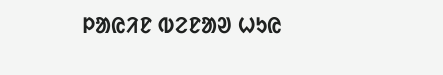ᱞᱟᱭᱤᱱ ᱵᱮᱱᱟᱣ ᱦᱩᱭ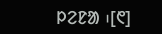ᱞᱮᱱᱟ ᱾[᱖]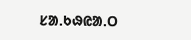ᱥᱟᱹᱠᱷᱭᱟᱹᱛ